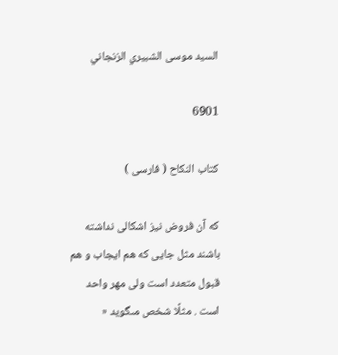السيد موسى الشبيري الزنجاني

6901

كتاب النكاح ( فارسى )

كه آن فروض نيز اشكالى نداشته باشند مثل جايى كه هم ايجاب و هم قبول متعدد است ولى مهر واحد است . مثلًا شخص مىگويد «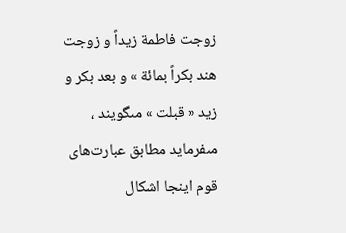زوجت فاطمة زيداً و زوجت هند بكراً بمائة » و بعد بكر و زيد « قبلت » مىگويند ، مىفرمايد مطابق عبارت‌هاى قوم اينجا اشكال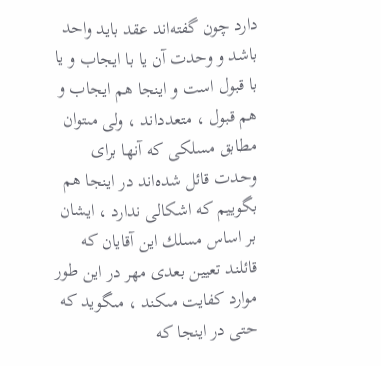دارد چون گفته‌اند عقد بايد واحد باشد و وحدت آن يا با ايجاب و يا با قبول است و اينجا هم ايجاب و هم قبول ، متعدداند ، ولى مىتوان مطابق مسلكى كه آنها براى وحدت قائل شده‌اند در اينجا هم بگوييم كه اشكالى ندارد ، ايشان بر اساس مسلك اين آقايان كه قائلند تعيين بعدى مهر در اين طور موارد كفايت مىكند ، مىگويد كه حتى در اينجا كه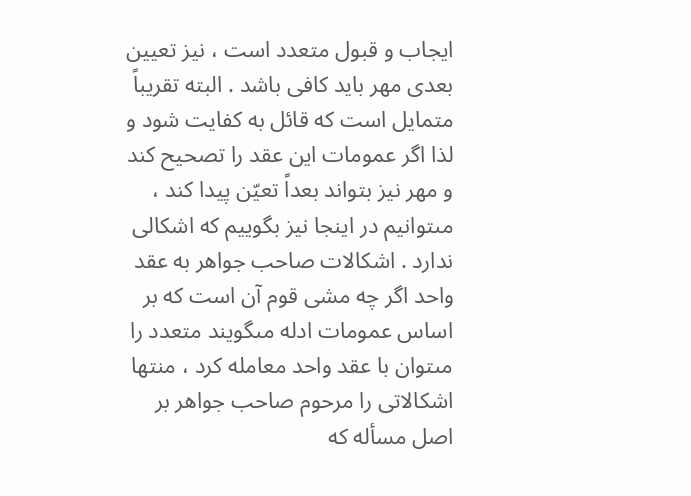ايجاب و قبول متعدد است ، نيز تعيين بعدى مهر بايد كافى باشد . البته تقريباً متمايل است كه قائل به كفايت شود و لذا اگر عمومات اين عقد را تصحيح كند و مهر نيز بتواند بعداً تعيّن پيدا كند ، مىتوانيم در اينجا نيز بگوييم كه اشكالى ندارد . اشكالات صاحب جواهر به عقد واحد اگر چه مشى قوم آن است كه بر اساس عمومات ادله مىگويند متعدد را مىتوان با عقد واحد معامله كرد ، منتها اشكالاتى را مرحوم صاحب جواهر بر اصل مسأله كه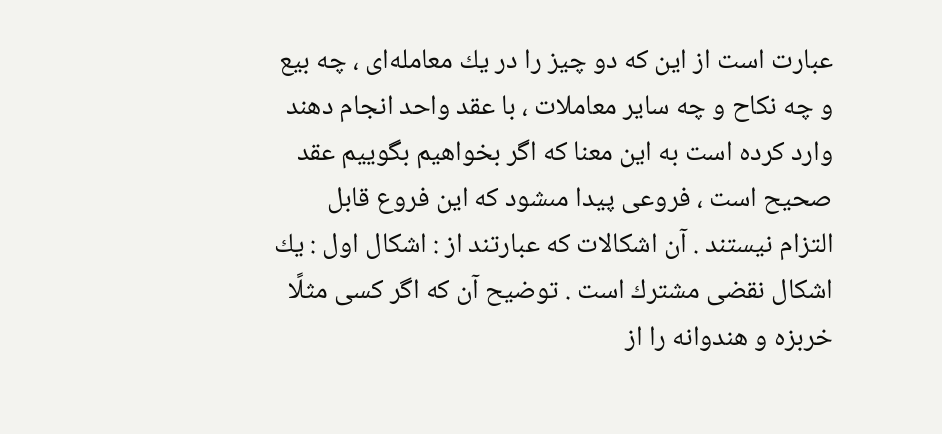عبارت است از اين كه دو چيز را در يك معامله‌اى ، چه بيع و چه نكاح و چه ساير معاملات ، با عقد واحد انجام دهند وارد كرده است به اين معنا كه اگر بخواهيم بگوييم عقد صحيح است ، فروعى پيدا مىشود كه اين فروع قابل التزام نيستند . آن اشكالات كه عبارتند از : اشكال اول : يك اشكال نقضى مشترك است . توضيح آن كه اگر كسى مثلًا خربزه و هندوانه را از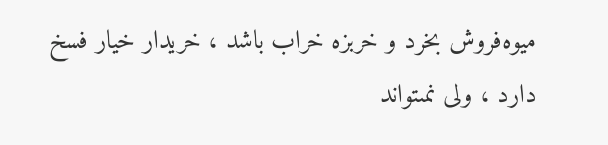ميوه‌فروش بخرد و خربزه خراب باشد ، خريدار خيار فسخ دارد ، ولى نمىتواند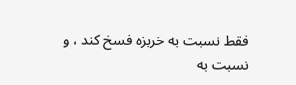فقط نسبت به خربزه فسخ كند ، و نسبت به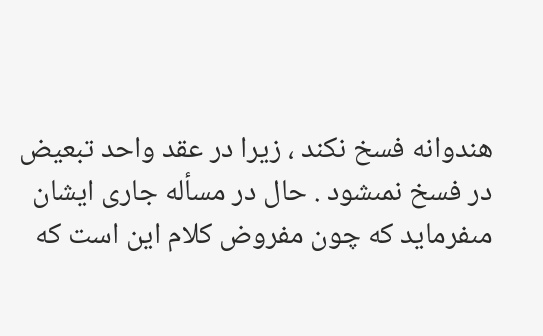هندوانه فسخ نكند ، زيرا در عقد واحد تبعيض در فسخ نمىشود . حال در مسأله جارى ايشان مىفرمايد كه چون مفروض كلام اين است كه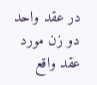در عقد واحد دو زن مورد عقد واقع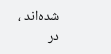شده‌اند ، در